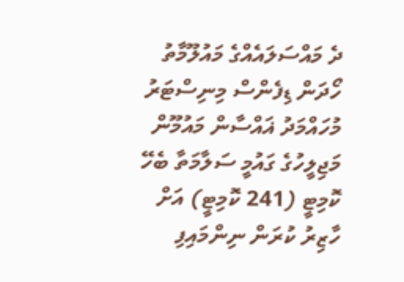ދެ މައްސަލައެއްގެ މައުލޫމާތު ހޯދަން ޑިފެންސް މިނިސްޓަރު މުހައްމަދު ޣައްސާން މައުމޫން މަޖިލީހުގެ ގައުމީ ސަލާމަތާ ބެހޭ ކޮމިޓީ (241 ކޮމިޓީ) އަށް ހާޒިރު ކުރަން ނިންމައިފި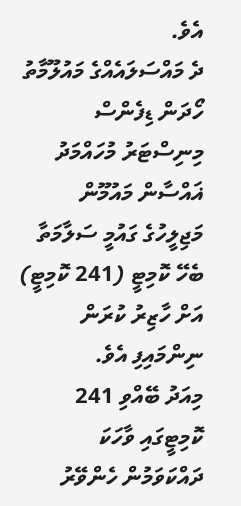އެވެ.
ދެ މައްސަލައެއްގެ މައުލޫމާތު ހޯދަން ޑިފެންސް މިނިސްޓަރު މުހައްމަދު ޣައްސާން މައުމޫން މަޖިލީހުގެ ގައުމީ ސަލާމަތާ ބެހޭ ކޮމިޓީ (241 ކޮމިޓީ) އަށް ހާޒިރު ކުރަން ނިންމައިފި އެވެ.
މިއަދު ބޭއްވި 241 ކޮމިޓީގައި ވާހަކަ ދައްކަވަމުން ހެންވޭރު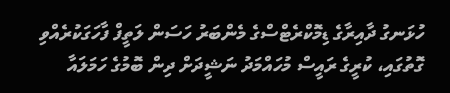ހުޅަނގު ދާއިރާގެ ޑިމޮކްރެޓްސްގެ މެންބަރު ހަސަން ލަތީފް ފާހަގަކުރެއްވި ގޮތުގައި، ކުރީގެ ރައީސް މުހައްމަދު ނަޝީދަށް ދިން ބޮމުގެ ހަމަލައާ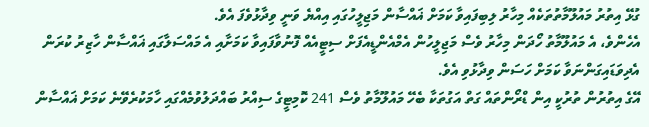ގުޅޭ އިތުރު މައުލޫމާތުތަކެއް މިހާރު ލިބިފައިވާ ކަމަށް ޣައްސާން މަޖިލީހުގައި އިއްޔެ ވަނީ ވިދާޅުވެފަ އެވެ.
އެހެންވެ، އެ މައުލޫމާތު ހޯދަން މިހާރު ވެސް މަޖިލީހުން އެމްއެންޑީއެފަށް ސިޓީއެއް ފޮނުވާފައިވާ ކަމަށާއި އެ މައްސަލާގައި ޣައްސާން ހާޒިރު ކުރަން އެދިވަޑައިގަންނަވާ ކަމަށް ހަސަން ވިދާޅުވި އެވެ.
އޭގެ އިތުރުން ތުރުކީ އިން ޑްރޯންތައް ގަތް އަގުތަކާ ބެހޭ މައުލޫމާތު ވެސް 241 ކޮމިޓީގެ ސިއްރު ބައްދަލުވުމެއްގައި ހާމަކުރެވޭނެ ކަމަށް ޣައްސާން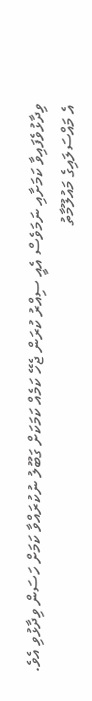ވިދާޅުވެފައިވާ ކަމަށާއި ނަމަވެސް އެއީ ސިއްރު ކުރަން ޖެހޭ ކަމެއް ކަމަކަށް ގަބޫލު ނުކުރައްވާ ކަމަށް ހަސަން ވިދާޅުވި އެވެ.
އެ މައްސަލައިގެ މައުލޫމާތު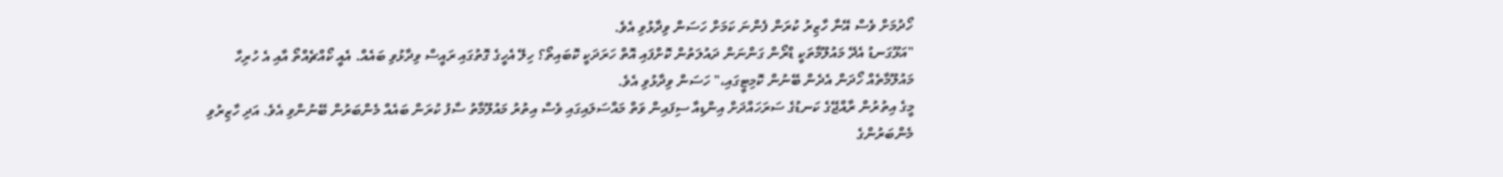ހޯދުމަށް ވެސް އޭނާ ހާޒިރު ކުރަން ފެންނަ ކަމަށް ހަސަން ވިދާޅުވި އެވެ.
"އަޅޫގަނޑު އެދޭ މައުލޫމާތަކީ ޑްރޯން ގަންނަން ދައުލަތުން ކޮށްފައި އޮތް ހަރަދަކީ ކޮބައިތޯ؟ ހިލޭ އެހީގެ ގޮތުގައި ރައީސް ވިދާޅުވި ބައެއް. އެއީ ކޯއްޗެއްތޯ އާއި އެ ހުރިހާ މައުލޫމާތެއް ހޯދަން އެދެން ބޭނުން ކޮމިޓީގައި،" ހަސަން ވިދާޅުވި އެވެ.
މީގެ އިތުރުން ރާއްޖޭގެ ކަނޑުގެ ސަރަހައްދަށް އިންޑިއާ ސިފައިން ވަތް މައްސަލައިގައި ވެސް އިތުރު މައުލޫމާތު ސާފު ކުރަން ބައެއް މެންބަރުން ބޭނުންވި އެވެ. އަދި ހާޒިރުވި މެންބަރުންގެ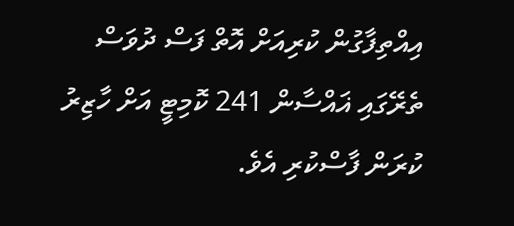އިއްތިފާގުން ކުރިއަށް އޮތް ފަސް ދުވަސް ތެރޭގައި ޣައްސާން 241 ކޮމިޓީ އަށް ހާޒިރު ކުރަން ފާސްކުރި އެވެ.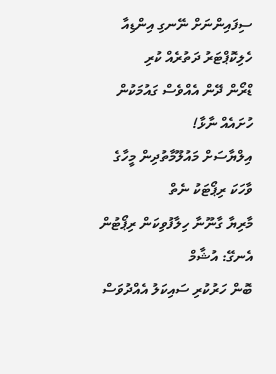ސިފައިންނަށް ނޭނގި އިންޑިއާ ހެލިކޮޕްޓަރު ދަތުރެއް ކުރި
ޑްރޯން ދޭން އެއްވެސް ގައުމަކުން ހުށައެއް ނާޅާ!
އިލްޔާސަށް މައުލޫމާތުދިން މީހާގެ ވާހަކަ ރިޕޯޓަކު ނެތް
މާރިޔާ ގާނޫނާ ހިލާފުވިކަން ރިޕޯޓުން އެނގޭ: އުޝާމް
ބޮން ހަރުކުރި ސައިކަލު އެއްދުވަސް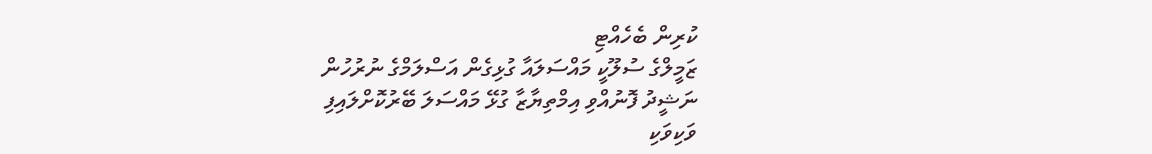ކުރިން ބެހެއްޓި
ޒަމީލްގެ ސުލޫކީ މައްސަލައާ ގުޅިގެން އަސްލަމްގެ ނުރުހުން
ނަޝީދު ފޮނުއްވި އިމްތިޔާޒާ ގުޅޭ މައްސަލަ ބޭރުކޮށްލައިފި
ވަކިވަކި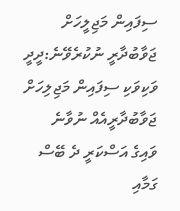ސިފައިން މަޖިލީހަށް ޖަވާބުދާރީ ނުކުރެވޭނެ:ދީދީ
ވަކިވަކި ސިފައިން މަޖިލިހަށް ޖަވާބުދާރީއެއް ނުވާނެ
ވައިގެ އަސްކަރީ ދެ ބޭސް ގަމާއި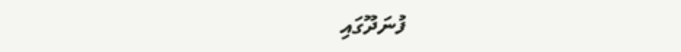ފުނަދޫގައި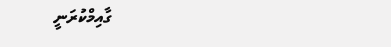ގާއިމްކުރަނީ